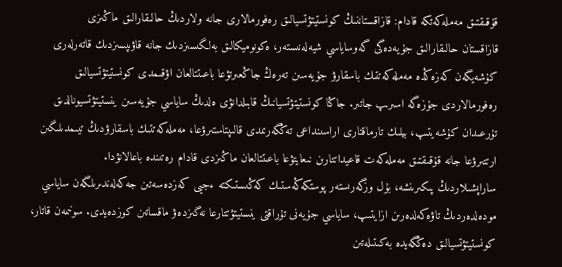قۇقىقتىق مەملەكەتكە قادام: قازاقستاننىڭ كونستيتۋتسيالىق رەفورمالارى جانە ولاردىڭ حالىقارالىق ماڭىزى
قازاقستان حالىقارالىق جۇيەدەگى گەوساياسي شيەلەنىستەر، ەكونوميكالىق بەلگىسىزدىك جانە قاۋىپسىزدىك قاتەرلەرى كۇشەيگەن كەزەڭدە مەملەكەتتىك باسقارۋ جۇيەسىن تەرەڭ جاڭعىرتۋعا باعىتتالعان اۋقىمدى كونستيتۋتسيالىق رەفورمالاردى جۇزەگە اسىرىپ جاتىر. جاڭا كونستيتۋتسيانىڭ قابىلدانۋى ەلدىڭ ساياسي جۇيەسىن ينستيتۋتسيونالدىق تۇرعىدان كۇشەيتىپ، بيلىك تارماقتارى اراسىنداعى تەڭگەرىمدى قالىپتاستىرۋعا، مەملەكەتتىك باسقارۋدىڭ تيىمدىلىگىن ارتتىرۋعا جانە قۇقىقتىق مەملەكەت قاعيداتتارىن نىعايتۋعا باعىتتالعان ماڭىزدى قادام رەتىندە باعالانۋدا.
ساراپشىلاردىڭ پىكىرىنشە، بۇل وزگەرىستەر پوستكەڭەستىك كەڭىستىكتە ءجيى كەزدەسەتىن جەكەلەندىرىلگەن ساياسي مودەلدەردىڭ تاۋەكەلدەرىن ازايتىپ، ساياسي جۇيەنى تۇراقتى ينستيتۋتتارعا نەگىزدەۋ ماقساتىن كوزدەيدى. سونىمەن قاتار، كونستيتۋتسيالىق دەڭگەيدە بەكىتىلەتىن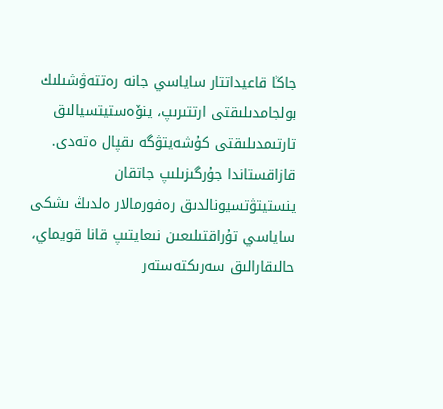جاڭا قاعيداتتار ساياسي جانە رەتتەۋشىلىك بولجامدىلىقتى ارتتىرىپ، ينۆەستيتسيالىق تارتىمدىلىقتى كۇشەيتۋگە ىقپال ەتەدى.
قازاقستاندا جۇرگىزىلىپ جاتقان ينستيتۋتسيونالدىق رەفورمالار ەلدىڭ ىشكى ساياسي تۇراقتىلىعىن نىعايتىپ قانا قويماي، حالىقارالىق سەرىكتەستەر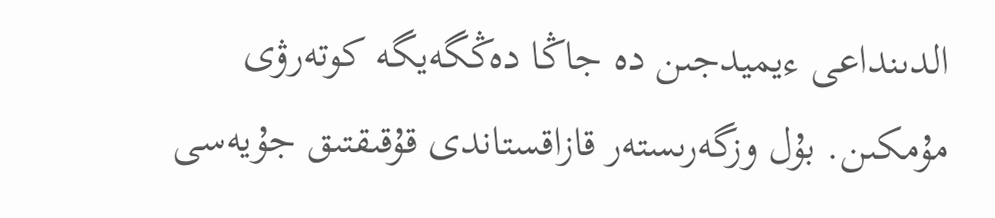الدىنداعى ءيميدجىن دە جاڭا دەڭگەيگە كوتەرۋى مۇمكىن. بۇل وزگەرىستەر قازاقستاندى قۇقىقتىق جۇيەسى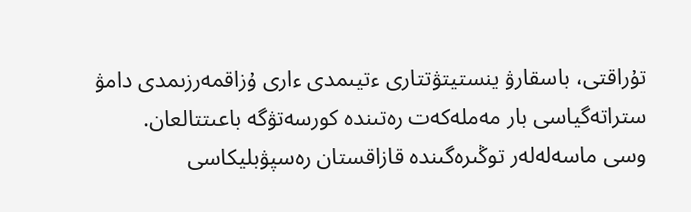تۇراقتى، باسقارۋ ينستيتۋتتارى ءتيىمدى ءارى ۇزاقمەرزىمدى دامۋ ستراتەگياسى بار مەملەكەت رەتىندە كورسەتۋگە باعىتتالعان.
وسى ماسەلەلەر توڭىرەگىندە قازاقستان رەسپۋبليكاسى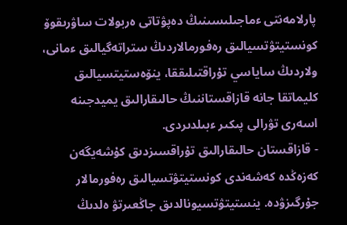پارلامەنتى ءماجىلىسىنىڭ دەپۋتاتى ەربولات ساۋرىقوۆ كونستيتۋتسيالىق رەفورمالاردىڭ ستراتەگيالىق ءمانى، ولاردىڭ ساياسي تۇراقتىلىققا، ينۆەستيتسيالىق كليماتقا جانە قازاقستاننىڭ حالىقارالىق يميدجىنە اسەرى تۋرالى پىكىر ءبىلدىردى.
- قازاقستان حالىقارالىق تۇراقسىزدىق كۇشەيگەن كەزەڭدە كەشەندى كونستيتۋتسيالىق رەفورمالار جۇرگىزۋدە. ينستيتۋتسيونالدىق جاڭعىرتۋ ەلدىڭ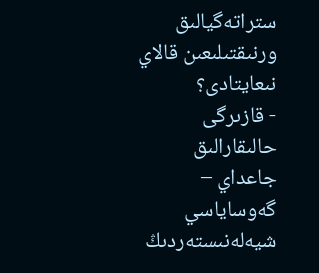ستراتەگيالىق ورنىقتىلىعىن قالاي نىعايتادى؟
- قازىرگى حالىقارالىق جاعداي – گەوساياسي شيەلەنىستەردىڭ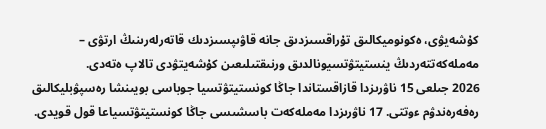كۇشەيۋى، ەكونوميكالىق تۇراقسىزدىق جانە قاۋىپسىزدىك قاتەرلەرىنىڭ ارتۋى – مەملەكەتتەردىڭ ينستيتۋتسيونالدىق ورنىقتىلىعىن كۇشەيتۋدى تالاپ ەتەدى.
2026 جىلعى 15 ناۋرىزدا قازاقستاندا جاڭا كونستيتۋتسيا جوباسى بويىنشا رەسپۋبليكالىق رەفەرەندۋم ءوتتى. 17 ناۋرىزدا مەملەكەت باسشىسى جاڭا كونستيتۋتسياعا قول قويدى.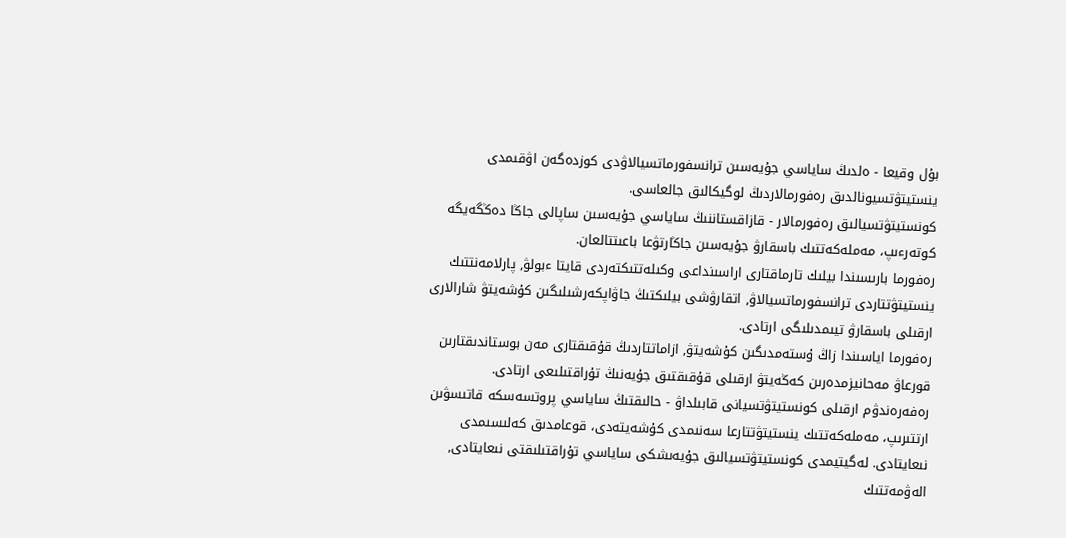بۇل وقيعا - ەلدىڭ ساياسي جۇيەسىن ترانسفورماتسيالاۋدى كوزدەگەن اۋقىمدى ينستيتۋتسيونالدىق رەفورمالاردىڭ لوگيكالىق جالعاسى.
كونستيتۋتسيالىق رەفورمالار - قازاقستاننىڭ ساياسي جۇيەسىن ساپالى جاڭا دەڭگەيگە كوتەرءىپ، مەملەكەتتىك باسقارۋ جۇيەسىن جاڭارتۋعا باعىتتالعان.
رەفورما بارىسىندا بيلىك تارماقتارى اراسىنداعى وكىلەتتىكتەردى قايتا ءبولۋ, پارلامەنتتىك ينستيتۋتتاردى ترانسفورماتسيالاۋ, اتقارۋشى بيلىكتىڭ جاۋاپكەرشىلىگىن كۇشەيتۋ شارالارى ارقىلى باسقارۋ تيىمدىلىگى ارتادى.
رەفورما اياسىندا زاڭ ۇستەمدىگىن كۇشەيتۋ, ازاماتتاردىڭ قۇقىقتارى مەن بوستاندىقتارىن قورعاۋ مەحانيزمدەرىن كەڭەيتۋ ارقىلى قۇقىقتىق جۇيەنىڭ تۇراقتىلىعى ارتادى.
رەفەرەندۋم ارقىلى كونستيتۋتسيانى قابىلداۋ - حالىقتىڭ ساياسي پروتسەسكە قاتىسۋىن ارتتىرىپ، مەملەكەتتىك ينستيتۋتتارعا سەنىمدى كۇشەيتەدى، قوعامدىق كەلىسىمدى نىعايتادى. لەگيتيمدى كونستيتۋتسيالىق جۇيەىشكى ساياسي تۇراقتىلىقتى نىعايتادى, الەۋمەتتىك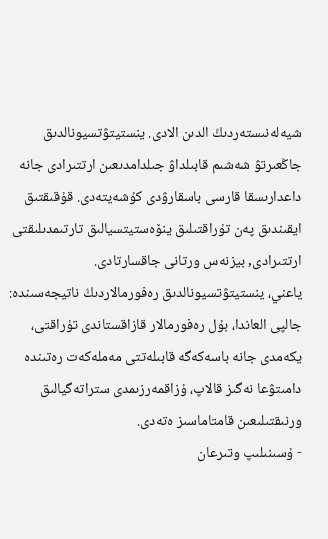شيەلەنىستەردىڭ الدىن الادى. ينستيتۋتسيونالدىق جاڭعىرتۋ شەشىم قابىلداۋ جىلدامدىعىن ارتتىرادى جانە داعدارىسقا قارسى باسقارۋدى كۇشەيتەدى. قۇقىقتىق ايقىندىق پەن تۇراقتىلىق ينۆەستيتسيالىق تارتىمدىلىقتى ارتتىرادى, بيزنەس ورتانى جاقسارتادى.
ياعني، ينستيتۋتسيونالدىق رەفورمالاردىڭ ناتيجەسىندە:
جالپى العاندا، بۇل رەفورمالار قازاقستاندى تۇراقتى، يكەمدى جانە باسەكەگە قابىلەتتى مەملەكەت رەتىندە دامىتۋعا نەگىز قالاپ، ۇزاقمەرزىمدى ستراتەگيالىق ورنىقتىلىعىن قامتاماسىز ەتەدى.
- ۇسىنىلىپ وتىرعان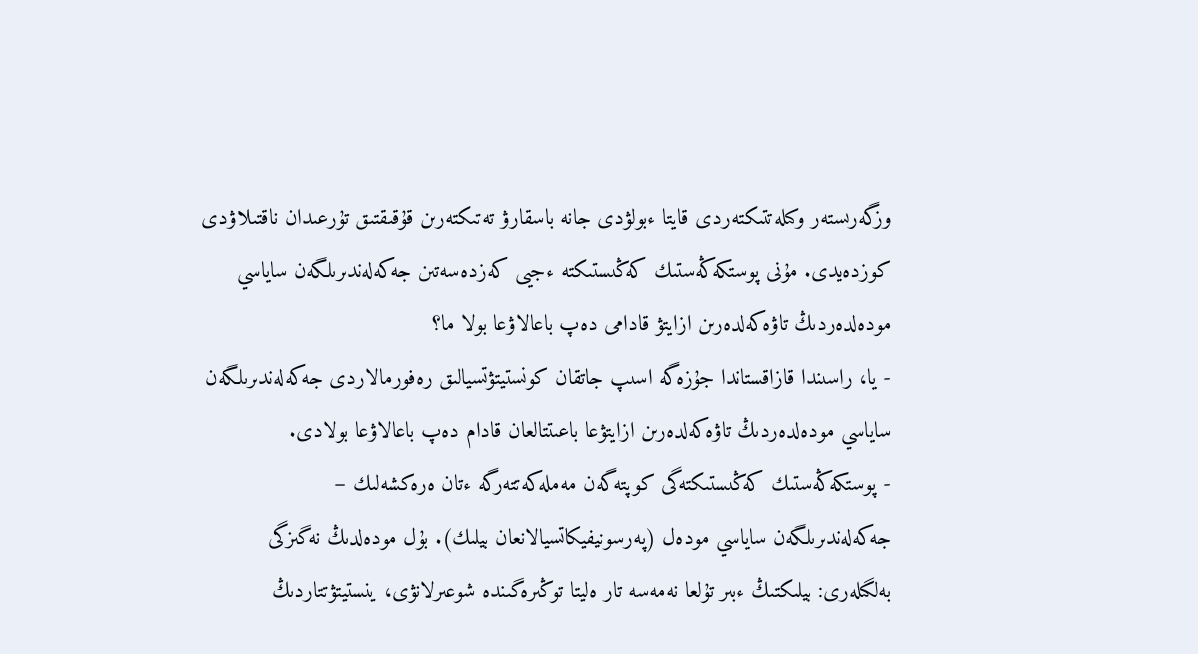وزگەرىستەر وكىلەتتىكتەردى قايتا ءبولۋدى جانە باسقارۋ تەتىكتەرىن قۇقىقتىق تۇرعىدان ناقتىلاۋدى كوزدەيدى. مۇنى پوستكەڭەستىك كەڭىستىكتە ءجيى كەزدەسەتىن جەكەلەندىرىلگەن ساياسي مودەلدەردىڭ تاۋەكەلدەرىن ازايتۋ قادامى دەپ باعالاۋعا بولا ما؟
- يا، راسىندا قازاقستاندا جۇزەگە اسىپ جاتقان كونستيتۋتسيالىق رەفورمالاردى جەكەلەندىرىلگەن ساياسي مودەلدەردىڭ تاۋەكەلدەرىن ازايتۋعا باعىتتالعان قادام دەپ باعالاۋعا بولادى.
- پوستكەڭەستىك كەڭىستىكتەگى كوپتەگەن مەملەكەتتەرگە ءتان ەرەكشەلىك –
جەكەلەندىرىلگەن ساياسي مودەل (پەرسونيفيكاتسيالانعان بيلىك). بۇل مودەلدىڭ نەگىزگى بەلگىلەرى: بيلىكتىڭ ءبىر تۇلعا نەمەسە تار ەليتا توڭىرەگىندە شوعىرلانۋى، ينستيتۋتتاردىڭ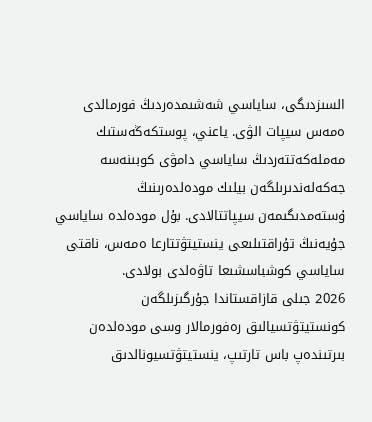السىزدىگى، ساياسي شەشىمدەردىڭ فورمالدى ەمەس سيپات الۋى. ياعني، پوستكەڭەستىك مەملەكەتتەردىڭ ساياسي دامۋى كوبىنەسە جەكەلەندىرىلگەن بيلىك مودەلدەرىنىڭ ۇستەمدىگىمەن سيپاتتالادى. بۇل مودەلدە ساياسي جۇيەنىڭ تۇراقتىلىعى ينستيتۋتتارعا ەمەس، ناقتى ساياسي كوشباسشىعا تاۋەلدى بولادى.
2026 جىلى قازاقستاندا جۇرگىزىلگەن كونستيتۋتسيالىق رەفورمالار وسى مودەلدەن بىرتىندەپ باس تارتىپ، ينستيتۋتسيونالدىق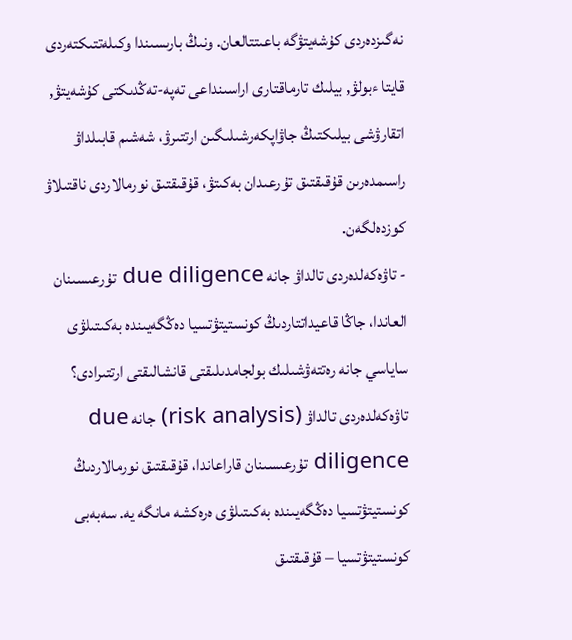نەگىزدەردى كۇشەيتۋگە باعىتتالعان. ونىڭ بارىسىندا وكىلەتتىكتەردى قايتا ءبولۋ, بيلىك تارماقتارى اراسىنداعى تەپە-تەڭدىكتى كۇشەيتۋ, اتقارۋشى بيلىكتىڭ جاۋاپكەرشىلىگىن ارتتىرۋ، شەشىم قابىلداۋ راسىمدەرىن قۇقىقتىق تۇرعىدان بەكىتۋ، قۇقىقتىق نورمالاردى ناقتىلاۋ كوزدەلگەن.
- تاۋەكەلدەردى تالداۋ جانە due diligence تۇرعىسىنان العاندا، جاڭا قاعيداتتاردىڭ كونستيتۋتسيا دەڭگەيىندە بەكىتىلۋى ساياسي جانە رەتتەۋشىلىك بولجامدىلىقتى قانشالىقتى ارتتىرادى؟
تاۋەكەلدەردى تالداۋ (risk analysis) جانە due diligence تۇرعىسىنان قاراعاندا، قۇقىقتىق نورمالاردىڭ كونستيتۋتسيا دەڭگەيىندە بەكىتىلۋى ەرەكشە مانگە يە. سەبەبى كونستيتۋتسيا – قۇقىقتىق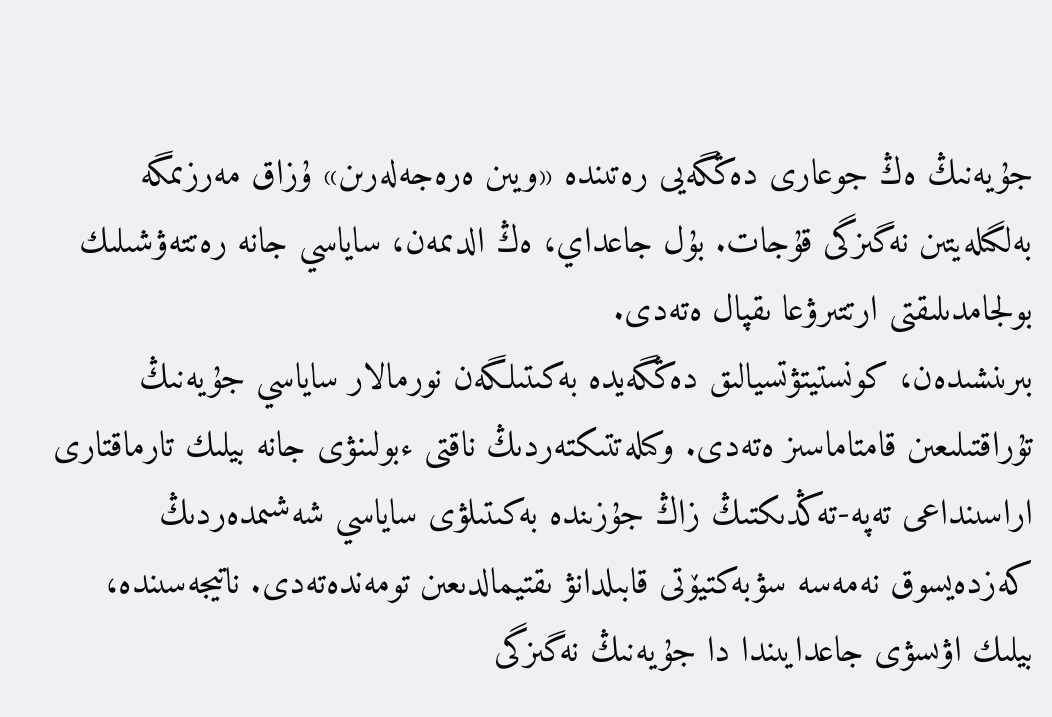جۇيەنىڭ ەڭ جوعارى دەڭگەيى رەتىندە «ويىن ەرەجەلەرىن» ۇزاق مەرزىمگە بەلگىلەيتىن نەگىزگى قۇجات. بۇل جاعداي، ەڭ الدىمەن، ساياسي جانە رەتتەۋشىلىك بولجامدىلىقتى ارتتىرۋعا ىقپال ەتەدى.
بىرىنشىدەن، كونستيتۋتسيالىق دەڭگەيدە بەكىتىلگەن نورمالار ساياسي جۇيەنىڭ تۇراقتىلىعىن قامتاماسىز ەتەدى. وكىلەتتىكتەردىڭ ناقتى ءبولىنۋى جانە بيلىك تارماقتارى اراسىنداعى تەپە-تەڭدىكتىڭ زاڭ جۇزىندە بەكىتىلۋى ساياسي شەشىمدەردىڭ كەزدەيسوق نەمەسە سۋبەكتيۆتى قابىلدانۋ ىقتيمالدىعىن تومەندەتەدى. ناتيجەسىندە، بيلىك اۋىسۋى جاعدايىندا دا جۇيەنىڭ نەگىزگى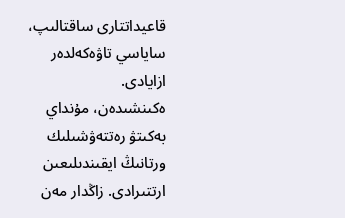قاعيداتتارى ساقتالىپ، ساياسي تاۋەكەلدەر ازايادى.
ەكىنشىدەن، مۇنداي بەكىتۋ رەتتەۋشىلىك ورتانىڭ ايقىندىلىعىن ارتتىرادى. زاڭدار مەن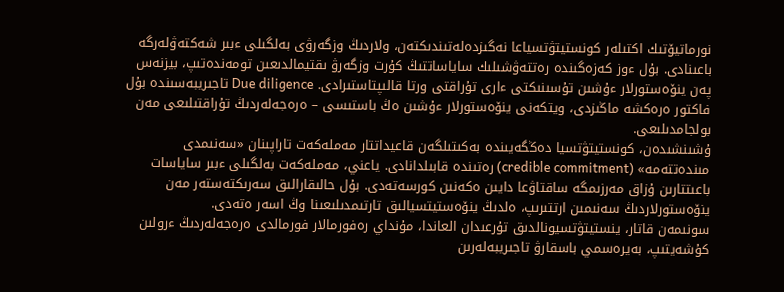نورماتيۆتىك اكتىلەر كونستيتۋتسياعا نەگىزدەلەتىندىكتەن، ولاردىڭ وزگەرۋى بەلگىلى ءبىر شەكتەۋلەرگە باعىنادى. بۇل ءوز كەزەگىندە رەتتەۋشىلىك ساياساتتىڭ كۇرت وزگەرۋ ىقتيمالدىعىن تومەندەتىپ، بيزنەس پەن ينۆەستورلار ءۇشىن تۇسىنىكتى ءارى تۇراقتى ورتا قالىپتاستىرادى. Due diligence تاجىريبەسىندە بۇل فاكتور ەرەكشە ماڭىزدى، ويتكەنى ينۆەستورلار ءۇشىن ەڭ باستىسى – ەرەجەلەردىڭ تۇراقتىلىعى مەن بولجامدىلىعى.
ۇشىنشىدەن، كونستيتۋتسيا دەڭگەيىندە بەكىتىلگەن قاعيداتتار مەملەكەت تاراپىنان «سەنىمدى مىندەتتەمە» (credible commitment) رەتىندە قابىلدانادى. ياعني، مەملەكەت بەلگىلى ءبىر ساياسات باعىتتارىن ۇزاق مەرزىمگە ساقتاۋعا دايىن ەكەنىن كورسەتەدى. بۇل حالىقارالىق سەرىكتەستەر مەن ينۆەستورلاردىڭ سەنىمىن ارتتىرىپ، ەلدىڭ ينۆەستيتسيالىق تارتىمدىلىعىنا وڭ اسەر ەتەدى.
سونىمەن قاتار، ينستيتۋتسيونالدىق تۇرعىدان العاندا، مۇنداي رەفورمالار فورمالدى ەرەجەلەردىڭ ءرولىن كۇشەيتىپ، بەيرەسمي باسقارۋ تاجىريبەلەرىن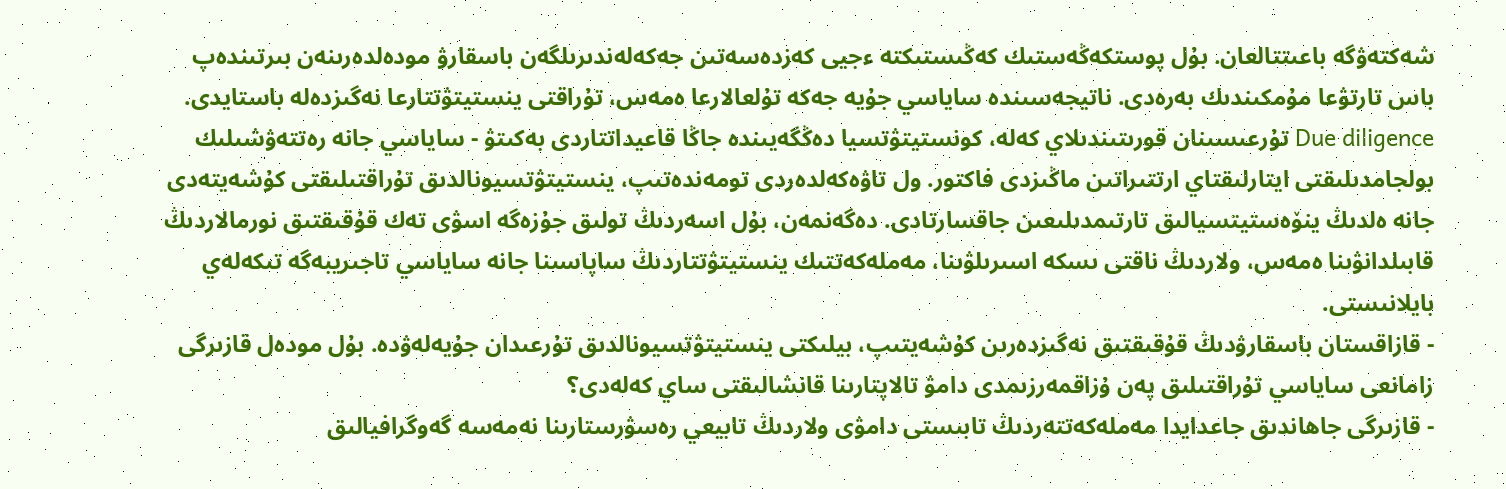شەكتەۋگە باعىتتالعان. بۇل پوستكەڭەستىك كەڭىستىكتە ءجيى كەزدەسەتىن جەكەلەندىرىلگەن باسقارۋ مودەلدەرىنەن بىرتىندەپ باس تارتۋعا مۇمكىندىك بەرەدى. ناتيجەسىندە ساياسي جۇيە جەكە تۇلعالارعا ەمەس، تۇراقتى ينستيتۋتتارعا نەگىزدەلە باستايدى.
Due diligence تۇرعىسىنان قورىتىندىلاي كەلە، كونستيتۋتسيا دەڭگەيىندە جاڭا قاعيداتتاردى بەكىتۋ - ساياسي جانە رەتتەۋشىلىك بولجامدىلىقتى ايتارلىقتاي ارتتىراتىن ماڭىزدى فاكتور. ول تاۋەكەلدەردى تومەندەتىپ، ينستيتۋتسيونالدىق تۇراقتىلىقتى كۇشەيتەدى جانە ەلدىڭ ينۆەستيتسيالىق تارتىمدىلىعىن جاقسارتادى. دەگەنمەن، بۇل اسەردىڭ تولىق جۇزەگە اسۋى تەك قۇقىقتىق نورمالاردىڭ قابىلدانۋىنا ەمەس، ولاردىڭ ناقتى ىسكە اسىرىلۋىنا، مەملەكەتتىك ينستيتۋتتاردىڭ ساپاسىنا جانە ساياسي تاجىريبەگە تىكەلەي بايلانىستى.
- قازاقستان باسقارۋدىڭ قۇقىقتىق نەگىزدەرىن كۇشەيتىپ، بيلىكتى ينستيتۋتسيونالدىق تۇرعىدان جۇيەلەۋدە. بۇل مودەل قازىرگى زامانعى ساياسي تۇراقتىلىق پەن ۇزاقمەرزىمدى دامۋ تالاپتارىنا قانشالىقتى ساي كەلەدى؟
- قازىرگى جاھاندىق جاعدايدا مەملەكەتتەردىڭ تابىستى دامۋى ولاردىڭ تابيعي رەسۋرستارىنا نەمەسە گەوگرافيالىق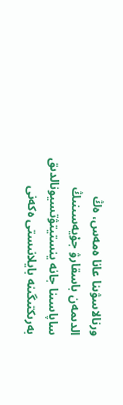ورنالاسۋىنا عانا ەمەس، ەڭ الدىمەن باسقارۋ جۇيەسىنىڭ ساپاسىنا جانە ينستيتۋتسيونالدىق بەرىكتىگىنە بايلانىستى ەكەنى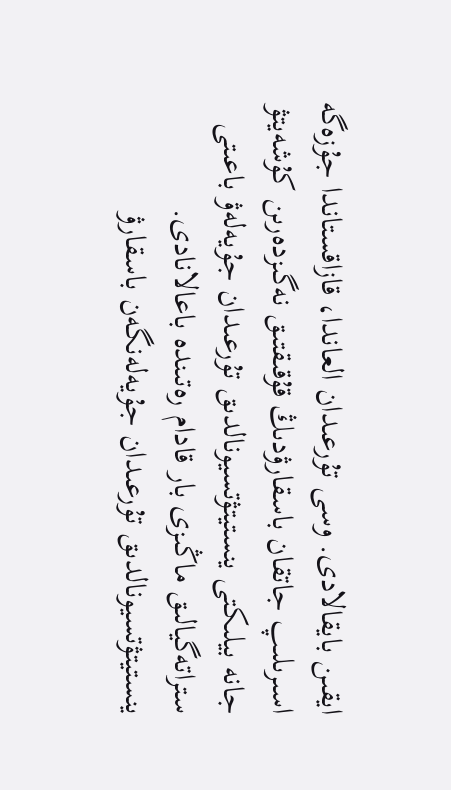ايقىن بايقالادى. وسى تۇرعىدان العاندا، قازاقستاندا جۇزەگە اسىرىلىپ جاتقان باسقارۋدىڭ قۇقىقتىق نەگىزدەرىن كۇشەيتۋ جانە بيلىكتى ينستيتۋتسيونالدىق تۇرعىدان جۇيەلەۋ باعىتى ستراتەگيالىق ماڭىزى بار قادام رەتىندە باعالانادى.
ينستيتۋتسيونالدىق تۇرعىدان جۇيەلەنگەن باسقارۋ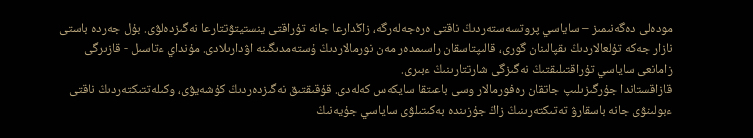مودەلى دەگەنىمىز – ساياسي پروتسەستەردىڭ ناقتى ەرەجەلەرگە، زاڭدارعا جانە تۇراقتى ينستيتۋتتارعا نەگىزدەلۋى. بۇل جەردە باستى نازار جەكە تۇلعالاردىڭ ىقپالىنان گورى، قالىپتاسقان راسىمدەر مەن نورمالاردىڭ ۇستەمدىگىنە اۋدارىلادى. مۇنداي ءتاسىل - قازىرگى زامانعى ساياسي تۇراقتىلىقتىڭ نەگىزگى شارتتارىنىڭ ءبىرى.
قازاقستاندا جۇرگىزىلىپ جاتقان رەفورمالار وسى باعىتقا سايكەس كەلەدى. قۇقىقتىق نەگىزدەردىڭ كۇشەيۋى، وكىلەتتىكتەردىڭ ناقتى ءبولىنۋى جانە باسقارۋ تەتىكتەرىنىڭ زاڭ جۇزىندە بەكىتىلۋى ساياسي جۇيەنىڭ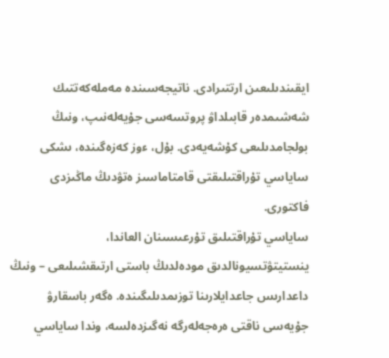ايقىندىلىعىن ارتتىرادى. ناتيجەسىندە مەملەكەتتىك شەشىمدەر قابىلداۋ پروتسەسى جۇيەلەنىپ، ونىڭ بولجامدىلىعى كۇشەيەدى. بۇل، ءوز كەزەگىندە، ىشكى ساياسي تۇراقتىلىقتى قامتاماسىز ەتۋدىڭ ماڭىزدى فاكتورى.
ساياسي تۇراقتىلىق تۇرعىسىنان العاندا، ينستيتۋتسيونالدىق مودەلدىڭ باستى ارتىقشىلىعى – ونىڭ داعدارىس جاعدايلارىنا توزىمدىلىگىندە. ەگەر باسقارۋ جۇيەسى ناقتى ەرەجەلەرگە نەگىزدەلسە، وندا ساياسي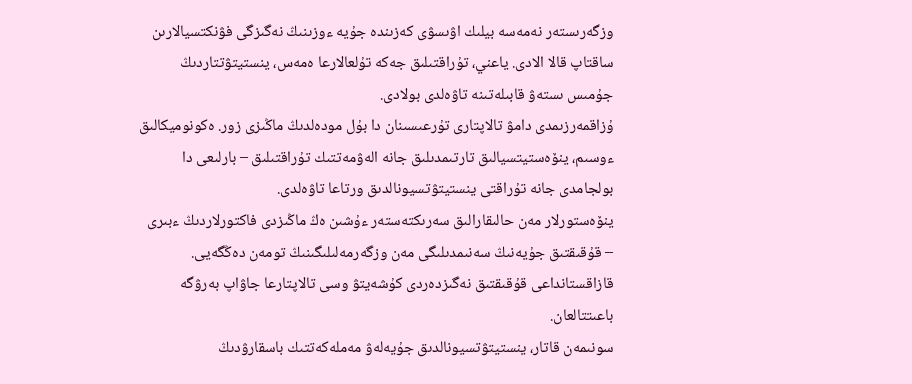وزگەرىستەر نەمەسە بيلىك اۋىسۋى كەزىندە جۇيە ءوزىنىڭ نەگىزگى فۋنكتسيالارىن ساقتاپ قالا الادى. ياعني، تۇراقتىلىق جەكە تۇلعالارعا ەمەس، ينستيتۋتتاردىڭ جۇمىس ىستەۋ قابىلەتىنە تاۋەلدى بولادى.
ۇزاقمەرزىمدى دامۋ تالاپتارى تۇرعىسىنان دا بۇل مودەلدىڭ ماڭىزى زور. ەكونوميكالىق ءوسىم، ينۆەستيتسيالىق تارتىمدىلىق جانە الەۋمەتتىك تۇراقتىلىق – بارلىعى دا بولجامدى جانە تۇراقتى ينستيتۋتسيونالدىق ورتاعا تاۋەلدى.
ينۆەستورلار مەن حالىقارالىق سەرىكتەستەر ءۇشىن ەڭ ماڭىزدى فاكتورلاردىڭ ءبىرى – قۇقىقتىق جۇيەنىڭ سەنىمدىلىگى مەن وزگەرمەلىلىگىنىڭ تومەن دەڭگەيى. قازاقستانداعى قۇقىقتىق نەگىزدەردى كۇشەيتۋ وسى تالاپتارعا جاۋاپ بەرۋگە باعىتتالعان.
سونىمەن قاتار، ينستيتۋتسيونالدىق جۇيەلەۋ مەملەكەتتىك باسقارۋدىڭ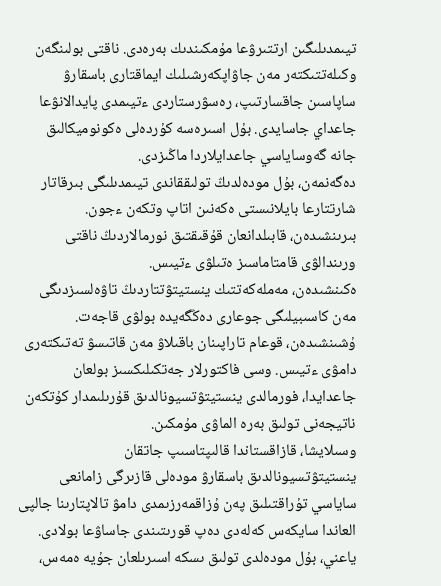تيىمدىلىگىن ارتتىرۋعا مۇمكىندىك بەرەدى. ناقتى بولىنگەن وكىلەتتىكتەر مەن جاۋاپكەرشىلىك ايماقتارى باسقارۋ ساپاسىن جاقسارتىپ، رەسۋرستاردى ءتيىمدى پايدالانۋعا جاعداي جاسايدى. بۇل اسىرەسە كۇردەلى ەكونوميكالىق جانە گەوساياسي جاعدايلاردا ماڭىزدى.
دەگەنمەن، بۇل مودەلدىڭ تولىققاندى تيىمدىلىگى بىرقاتار شارتتارعا بايلانىستى ەكەنىن اتاپ وتكەن ءجون.
بىرىنشىدەن، قابىلدانعان قۇقىقتىق نورمالاردىڭ ناقتى ورىندالۋى قامتاماسىز ەتىلۋى ءتيىس.
ەكىنشىدەن، مەملەكەتتىك ينستيتۋتتاردىڭ تاۋەلسىزدىگى مەن كاسىبيلىگى جوعارى دەڭگەيدە بولۋى قاجەت.
ۇشىنشىدەن، قوعام تاراپىنان باقىلاۋ مەن قاتىسۋ تەتىكتەرى دامۋى ءتيىس. وسى فاكتورلار جەتكىلىكسىز بولعان جاعدايدا، فورمالدى ينستيتۋتسيونالدىق قۇرىلىمدار كۇتكەن ناتيجەنى تولىق بەرە الماۋى مۇمكىن.
وسىلايشا، قازاقستاندا قالىپتاسىپ جاتقان ينستيتۋتسيونالدىق باسقارۋ مودەلى قازىرگى زامانعى ساياسي تۇراقتىلىق پەن ۇزاقمەرزىمدى دامۋ تالاپتارىنا جالپى العاندا سايكەس كەلەدى دەپ قورىتىندى جاساۋعا بولادى. ياعني، بۇل مودەلدى تولىق ىسكە اسىرىلعان جۇيە ەمەس،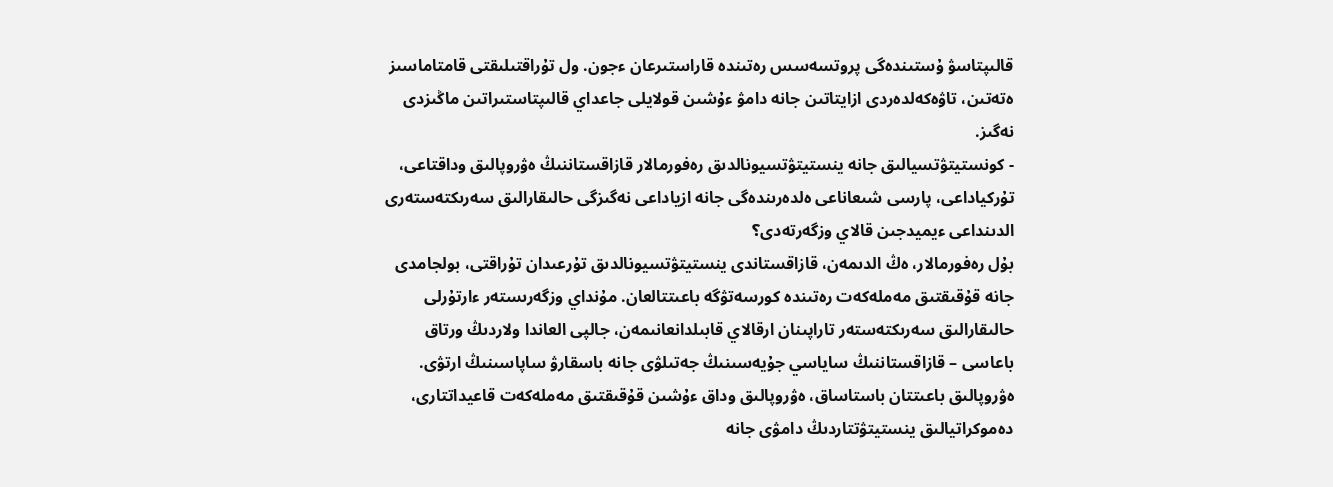قالىپتاسۋ ۇستىندەگى پروتسەسس رەتىندە قاراستىرعان ءجون. ول تۇراقتىلىقتى قامتاماسىز ەتەتىن، تاۋەكەلدەردى ازايتاتىن جانە دامۋ ءۇشىن قولايلى جاعداي قالىپتاستىراتىن ماڭىزدى نەگىز.
- كونستيتۋتسيالىق جانە ينستيتۋتسيونالدىق رەفورمالار قازاقستاننىڭ ەۋروپالىق وداقتاعى، تۇركياداعى، پارسى شىعاناعى ەلدەرىندەگى جانە ازياداعى نەگىزگى حالىقارالىق سەرىكتەستەرى الدىنداعى ءيميدجىن قالاي وزگەرتەدى؟
بۇل رەفورمالار، ەڭ الدىمەن، قازاقستاندى ينستيتۋتسيونالدىق تۇرعىدان تۇراقتى، بولجامدى جانە قۇقىقتىق مەملەكەت رەتىندە كورسەتۋگە باعىتتالعان. مۇنداي وزگەرىستەر ءارتۇرلى حالىقارالىق سەرىكتەستەر تاراپىنان ارقالاي قابىلدانعانىمەن، جالپى العاندا ولاردىڭ ورتاق باعاسى – قازاقستاننىڭ ساياسي جۇيەسىنىڭ جەتىلۋى جانە باسقارۋ ساپاسىنىڭ ارتۋى.
ەۋروپالىق باعىتتان باستاساق، ەۋروپالىق وداق ءۇشىن قۇقىقتىق مەملەكەت قاعيداتتارى، دەموكراتيالىق ينستيتۋتتاردىڭ دامۋى جانە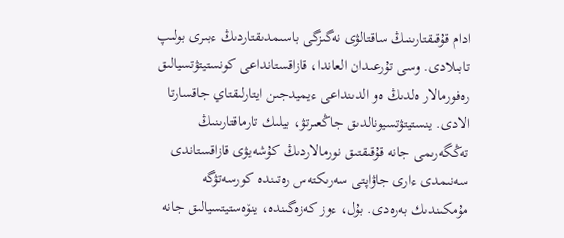ادام قۇقىقتارىنىڭ ساقتالۋى نەگىزگى باسىمدىقتاردىڭ ءبىرى بولىپ تابىلادى. وسى تۇرعىدان العاندا، قازاقستانداعى كونستيتۋتسيالىق رەفورمالار ەلدىڭ ەو الدىنداعى ءيميدجىن ايتارلىقتاي جاقسارتا الادى. ينستيتۋتسيونالدىق جاڭعىرتۋ، بيلىك تارماقتارىنىڭ تەڭگەرىمى جانە قۇقىقتىق نورمالاردىڭ كۇشەيۋى قازاقستاندى سەنىمدى ءارى جاۋاپتى سەرىكتەس رەتىندە كورسەتۋگە مۇمكىندىك بەرەدى. بۇل، ءوز كەزەگىندە، ينۆەستيتسيالىق جانە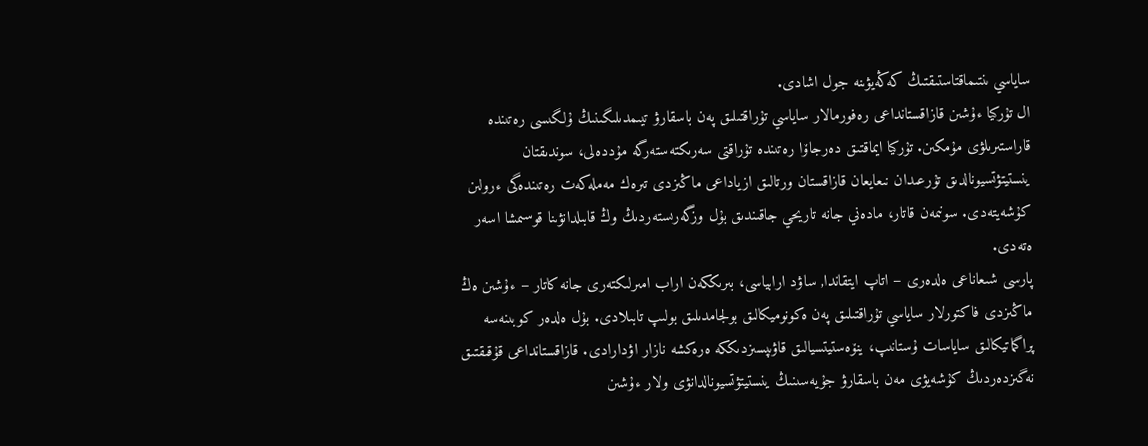ساياسي ىنتىماقتاستىقتىڭ كەڭەيۋىنە جول اشادى.
ال تۇركيا ءۇشىن قازاقستانداعى رەفورمالار ساياسي تۇراقتىلىق پەن باسقارۋ تيىمدىلىگىنىڭ ۇلگىسى رەتىندە قاراستىرىلۋى مۇمكىن. تۇركيا ايماقتىق دەرجاۆا رەتىندە تۇراقتى سەرىكتەستەرگە مۇددەلى، سوندىقتان ينستيتۋتسيونالدىق تۇرعىدان نىعايعان قازاقستان ورتالىق ازياداعى ماڭىزدى تىرەك مەملەكەت رەتىندەگى ءرولىن كۇشەيتەدى. سونىمەن قاتار، مادەني جانە تاريحي جاقىندىق بۇل وزگەرىستەردىڭ وڭ قابىلدانۋىنا قوسىمشا اسەر ەتەدى.
پارسى شىعاناعى ەلدەرى – اتاپ ايتقاندا, ساۋد ارابياسى، بىرىككەن اراب امىرلىكتەرى جانە كاتار – ءۇشىن ەڭ ماڭىزدى فاكتورلار ساياسي تۇراقتىلىق پەن ەكونوميكالىق بولجامدىلىق بولىپ تابىلادى. بۇل ەلدەر كوبىنەسە پراگماتيكالىق ساياسات ۇستانىپ، ينۆەستيتسيالىق قاۋىپسىزدىككە ەرەكشە نازار اۋدارادى. قازاقستانداعى قۇقىقتىق نەگىزدەردىڭ كۇشەيۋى مەن باسقارۋ جۇيەسىنىڭ ينستيتۋتسيونالدانۋى ولار ءۇشىن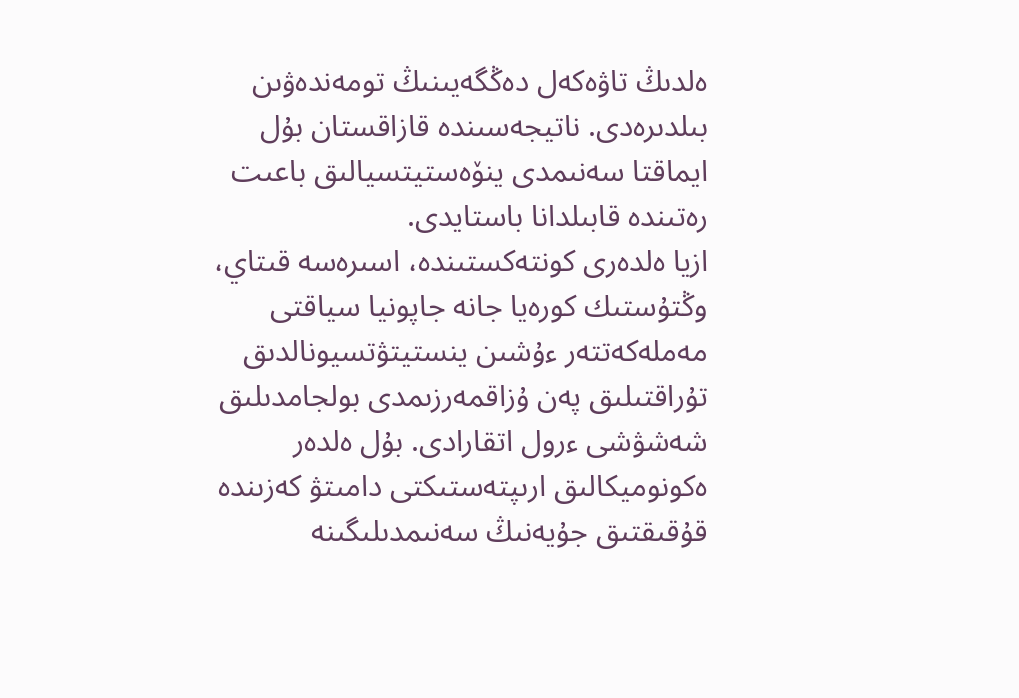ەلدىڭ تاۋەكەل دەڭگەيىنىڭ تومەندەۋىن بىلدىرەدى. ناتيجەسىندە قازاقستان بۇل ايماقتا سەنىمدى ينۆەستيتسيالىق باعىت رەتىندە قابىلدانا باستايدى.
ازيا ەلدەرى كونتەكستىندە، اسىرەسە قىتاي، وڭتۇستىك كورەيا جانە جاپونيا سياقتى مەملەكەتتەر ءۇشىن ينستيتۋتسيونالدىق تۇراقتىلىق پەن ۇزاقمەرزىمدى بولجامدىلىق شەشۋشى ءرول اتقارادى. بۇل ەلدەر ەكونوميكالىق ارىپتەستىكتى دامىتۋ كەزىندە قۇقىقتىق جۇيەنىڭ سەنىمدىلىگىنە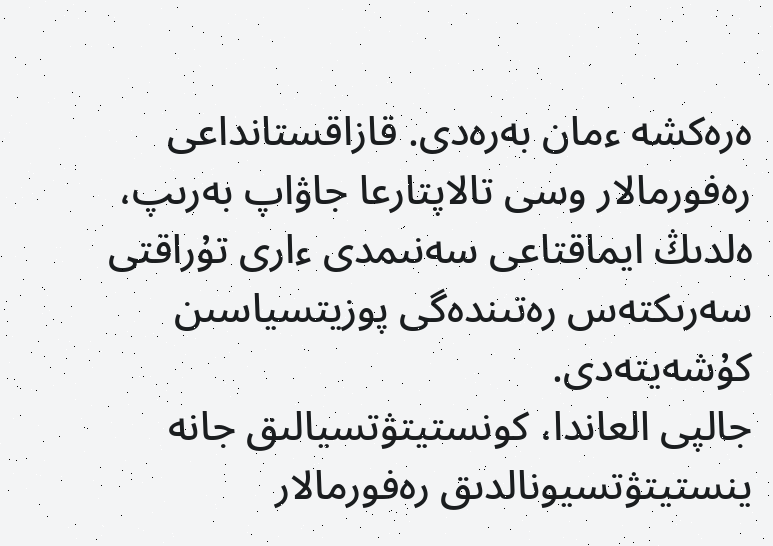ەرەكشە ءمان بەرەدى. قازاقستانداعى رەفورمالار وسى تالاپتارعا جاۋاپ بەرىپ، ەلدىڭ ايماقتاعى سەنىمدى ءارى تۇراقتى سەرىكتەس رەتىندەگى پوزيتسياسىن كۇشەيتەدى.
جالپى العاندا، كونستيتۋتسيالىق جانە ينستيتۋتسيونالدىق رەفورمالار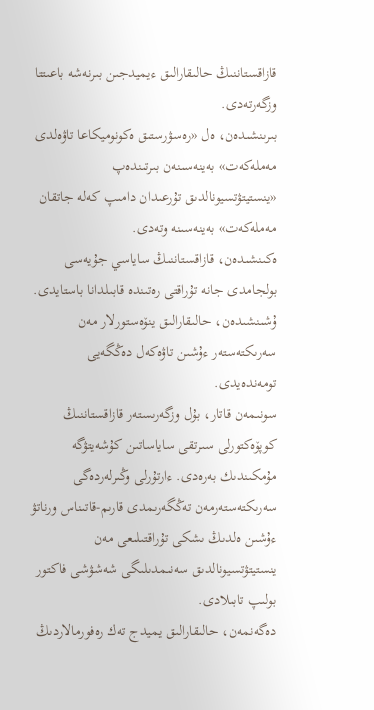قازاقستاننىڭ حالىقارالىق ءيميدجىن بىرنەشە باعىتتا وزگەرتەدى.
بىرىنشىدەن، ەل «رەسۋرستىق ەكونوميكاعا تاۋەلدى مەملەكەت» بەينەسىنەن بىرتىندەپ «ينستيتۋتسيونالدىق تۇرعىدان دامىپ كەلە جاتقان مەملەكەت» بەينەسىنە وتەدى.
ەكىنشىدەن، قازاقستاننىڭ ساياسي جۇيەسى بولجامدى جانە تۇراقتى رەتىندە قابىلدانا باستايدى.
ۇشىنشىدەن، حالىقارالىق ينۆەستورلار مەن سەرىكتەستەر ءۇشىن تاۋەكەل دەڭگەيى تومەندەيدى.
سونىمەن قاتار، بۇل وزگەرىستەر قازاقستاننىڭ كوپۆەكتورلى سىرتقى ساياساتىن كۇشەيتۋگە مۇمكىندىك بەرەدى. ءارتۇرلى وڭىرلەردەگى سەرىكتەستەرمەن تەڭگەرىمدى قارىم-قاتىناس ورناتۋ ءۇشىن ەلدىڭ ىشكى تۇراقتىلىعى مەن ينستيتۋتسيونالدىق سەنىمدىلىگى شەشۋشى فاكتور بولىپ تابىلادى.
دەگەنمەن، حالىقارالىق يميدج تەك رەفورمالاردىڭ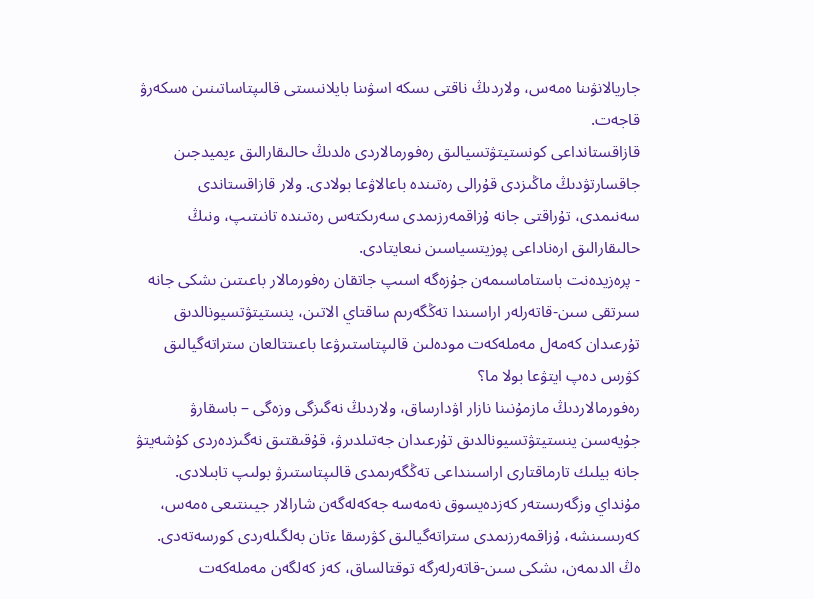جاريالانۋىنا ەمەس، ولاردىڭ ناقتى ىسكە اسۋىنا بايلانىستى قالىپتاساتىنىن ەسكەرۋ قاجەت.
قازاقستانداعى كونستيتۋتسيالىق رەفورمالاردى ەلدىڭ حالىقارالىق ءيميدجىن جاقسارتۋدىڭ ماڭىزدى قۇرالى رەتىندە باعالاۋعا بولادى. ولار قازاقستاندى سەنىمدى، تۇراقتى جانە ۇزاقمەرزىمدى سەرىكتەس رەتىندە تانىتىپ، ونىڭ حالىقارالىق ارەناداعى پوزيتسياسىن نىعايتادى.
- پرەزيدەنت باستاماسىمەن جۇزەگە اسىپ جاتقان رەفورمالار باعىتىن ىشكى جانە سىرتقى سىن-قاتەرلەر اراسىندا تەڭگەرىم ساقتاي الاتىن، ينستيتۋتسيونالدىق تۇرعىدان كەمەل مەملەكەت مودەلىن قالىپتاستىرۋعا باعىتتالعان ستراتەگيالىق كۋرس دەپ ايتۋعا بولا ما؟
رەفورمالاردىڭ مازمۇنىنا نازار اۋدارساق، ولاردىڭ نەگىزگى وزەگى – باسقارۋ جۇيەسىن ينستيتۋتسيونالدىق تۇرعىدان جەتىلدىرۋ، قۇقىقتىق نەگىزدەردى كۇشەيتۋ جانە بيلىك تارماقتارى اراسىنداعى تەڭگەرىمدى قالىپتاستىرۋ بولىپ تابىلادى. مۇنداي وزگەرىستەر كەزدەيسوق نەمەسە جەكەلەگەن شارالار جيىنتىعى ەمەس، كەرىسىنشە، ۇزاقمەرزىمدى ستراتەگيالىق كۋرسقا ءتان بەلگىلەردى كورسەتەدى.
ەڭ الدىمەن، ىشكى سىن-قاتەرلەرگە توقتالساق، كەز كەلگەن مەملەكەت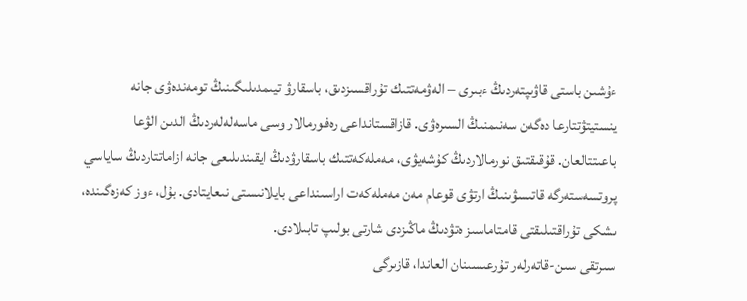ءۇشىن باستى قاۋىپتەردىڭ ءبىرى – الەۋمەتتىك تۇراقسىزدىق، باسقارۋ تيىمدىلىگىنىڭ تومەندەۋى جانە ينستيتۋتتارعا دەگەن سەنىمنىڭ السىرەۋى. قازاقستانداعى رەفورمالار وسى ماسەلەلەردىڭ الدىن الۋعا باعىتتالعان. قۇقىقتىق نورمالاردىڭ كۇشەيۋى، مەملەكەتتىك باسقارۋدىڭ ايقىندىلىعى جانە ازاماتتاردىڭ ساياسي پروتسەستەرگە قاتىسۋىنىڭ ارتۋى قوعام مەن مەملەكەت اراسىنداعى بايلانىستى نىعايتادى. بۇل، ءوز كەزەگىندە، ىشكى تۇراقتىلىقتى قامتاماسىز ەتۋدىڭ ماڭىزدى شارتى بولىپ تابىلادى.
سىرتقى سىن-قاتەرلەر تۇرعىسىنان العاندا، قازىرگى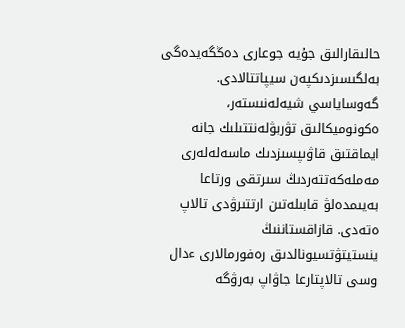حالىقارالىق جۇيە جوعارى دەڭگەيدەگى بەلگىسىزدىكپەن سيپاتتالادى. گەوساياسي شيەلەنىستەر، ەكونوميكالىق تۋربۋلەنتتىلىك جانە ايماقتىق قاۋىپسىزدىك ماسەلەلەرى مەملەكەتتەردىڭ سىرتقى ورتاعا بەيىمدەلۋ قابىلەتىن ارتتىرۋدى تالاپ ەتەدى. قازاقستاننىڭ ينستيتۋتسيونالدىق رەفورمالارى ءدال وسى تالاپتارعا جاۋاپ بەرۋگە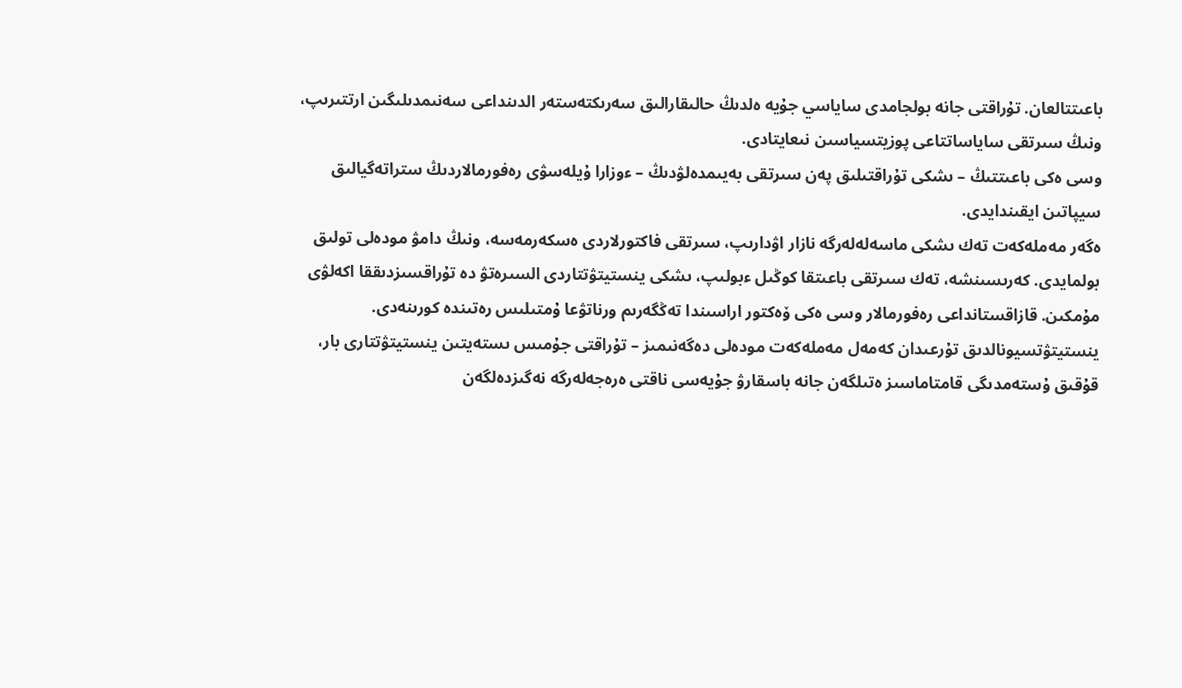باعىتتالعان. تۇراقتى جانە بولجامدى ساياسي جۇيە ەلدىڭ حالىقارالىق سەرىكتەستەر الدىنداعى سەنىمدىلىگىن ارتتىرىپ، ونىڭ سىرتقى ساياساتتاعى پوزيتسياسىن نىعايتادى.
وسى ەكى باعىتتىڭ – ىشكى تۇراقتىلىق پەن سىرتقى بەيىمدەلۋدىڭ – ءوزارا ۇيلەسۋى رەفورمالاردىڭ ستراتەگيالىق سيپاتىن ايقىندايدى.
ەگەر مەملەكەت تەك ىشكى ماسەلەلەرگە نازار اۋدارىپ، سىرتقى فاكتورلاردى ەسكەرمەسە، ونىڭ دامۋ مودەلى تولىق بولمايدى. كەرىسىنشە، تەك سىرتقى باعىتقا كوڭىل ءبولىپ، ىشكى ينستيتۋتتاردى السىرەتۋ دە تۇراقسىزدىققا اكەلۋى مۇمكىن. قازاقستانداعى رەفورمالار وسى ەكى ۆەكتور اراسىندا تەڭگەرىم ورناتۋعا ۇمتىلىس رەتىندە كورىنەدى.
ينستيتۋتسيونالدىق تۇرعىدان كەمەل مەملەكەت مودەلى دەگەنىمىز – تۇراقتى جۇمىس ىستەيتىن ينستيتۋتتارى بار، قۇقىق ۇستەمدىگى قامتاماسىز ەتىلگەن جانە باسقارۋ جۇيەسى ناقتى ەرەجەلەرگە نەگىزدەلگەن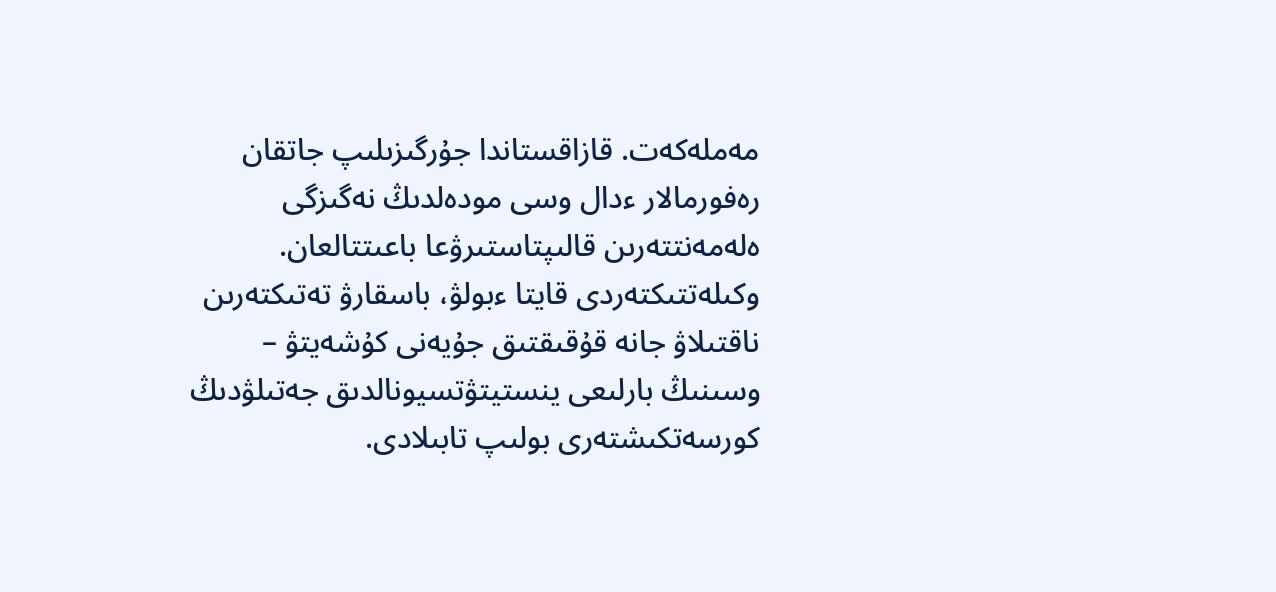مەملەكەت. قازاقستاندا جۇرگىزىلىپ جاتقان رەفورمالار ءدال وسى مودەلدىڭ نەگىزگى ەلەمەنتتەرىن قالىپتاستىرۋعا باعىتتالعان. وكىلەتتىكتەردى قايتا ءبولۋ، باسقارۋ تەتىكتەرىن ناقتىلاۋ جانە قۇقىقتىق جۇيەنى كۇشەيتۋ – وسىنىڭ بارلىعى ينستيتۋتسيونالدىق جەتىلۋدىڭ كورسەتكىشتەرى بولىپ تابىلادى.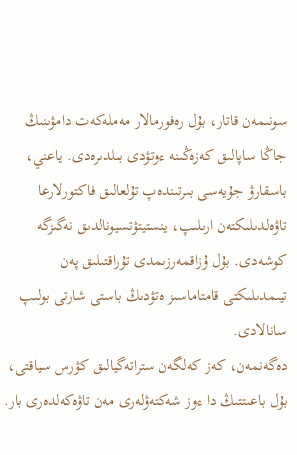سونىمەن قاتار، بۇل رەفورمالار مەملەكەت دامۋىنىڭ جاڭا ساپالىق كەزەڭىنە ءوتۋدى بىلدىرەدى. ياعني، باسقارۋ جۇيەسى بىرتىندەپ تۇلعالىق فاكتورلارعا تاۋەلدىلىكتەن ارىلىپ، ينستيتۋتسيونالدىق نەگىزگە كوشەدى. بۇل ۇزاقمەرزىمدى تۇراقتىلىق پەن تيىمدىلىكتى قامتاماسىز ەتۋدىڭ باستى شارتى بولىپ سانالادى.
دەگەنمەن، كەز كەلگەن ستراتەگيالىق كۋرس سياقتى، بۇل باعىتتىڭ دا ءوز شەكتەۋلەرى مەن تاۋەكەلدەرى بار.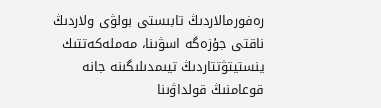رەفورمالاردىڭ تابىستى بولۋى ولاردىڭ ناقتى جۇزەگە اسۋىنا، مەملەكەتتىك ينستيتۋتتاردىڭ تيىمدىلىگىنە جانە قوعامنىڭ قولداۋىنا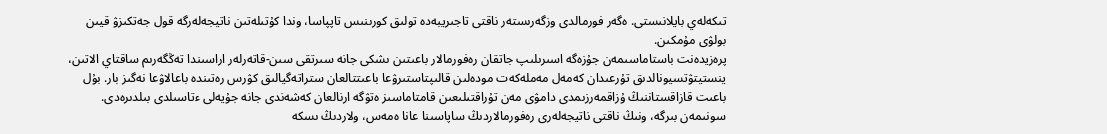تىكەلەي بايلانىستى. ەگەر فورمالدى وزگەرىستەر ناقتى تاجىريبەدە تولىق كورىنىس تاپپاسا، وندا كۇتىلەتىن ناتيجەلەرگە قول جەتكىزۋ قيىن بولۋى مۇمكىن.
پرەزيدەنت باستاماسىمەن جۇزەگە اسىرىلىپ جاتقان رەفورمالار باعىتىن ىشكى جانە سىرتقى سىن-قاتەرلەر اراسىندا تەڭگەرىم ساقتاي الاتىن، ينستيتۋتسيونالدىق تۇرعىدان كەمەل مەملەكەت مودەلىن قالىپتاستىرۋعا باعىتتالعان ستراتەگيالىق كۋرس رەتىندە باعالاۋعا نەگىز بار. بۇل باعىت قازاقستاننىڭ ۇزاقمەرزىمدى دامۋى مەن تۇراقتىلىعىن قامتاماسىز ەتۋگە ارنالعان كەشەندى جانە جۇيەلى ءتاسىلدى بىلدىرەدى.
سونىمەن بىرگە، ونىڭ ناقتى ناتيجەلەرى رەفورمالاردىڭ ساپاسىنا عانا ەمەس، ولاردىڭ ىسكە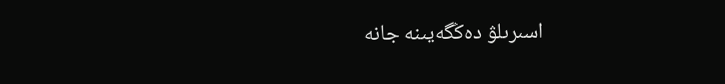اسىرىلۋ دەڭگەيىنە جانە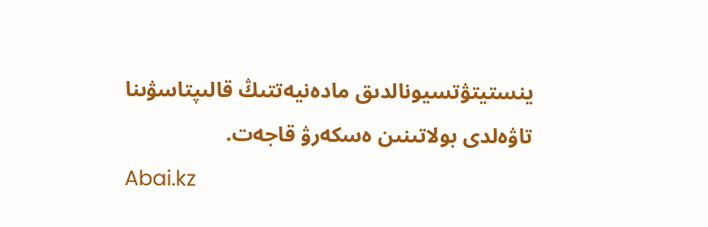ينستيتۋتسيونالدىق مادەنيەتتىڭ قالىپتاسۋىنا تاۋەلدى بولاتىنىن ەسكەرۋ قاجەت.
Abai.kz